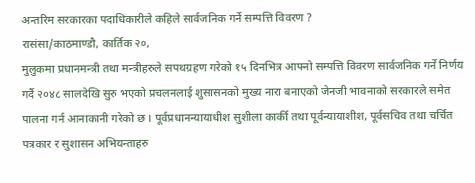अन्तरिम सरकारका पदाधिकारीले कहिले सार्वजनिक गर्ने सम्पत्ति विवरण ?
रासंसा/काठमाण्डौ, कार्तिक २०,
मुलुकमा प्रधानमन्त्री तथा मन्त्रीहरुले सपथग्रहण गरेको १५ दिनभित्र आफ्नो सम्पत्ति विवरण सार्वजनिक गर्ने निर्णय गर्दै २०४८ सालदेखि सुरु भएको प्रचलनलाई शुसासनको मुख्य नारा बनाएको जेनजी भावनाको सरकारले समेत पालना गर्न आनाकानी गरेको छ । पूर्वप्रधानन्यायाधीश सुशीला कार्की तथा पूर्वन्यायाशीश, पूर्वसचिव तथा चर्चित पत्रकार र सुशासन अभियन्ताहरु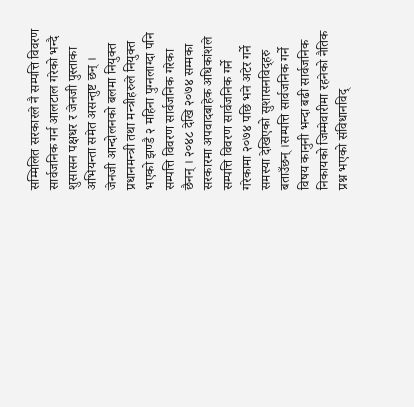सम्मिलित सरकारले नै सम्पत्ति विवरण सार्वजनिक गर्न आलटाल गरेको भन्दै शुसासन पक्षधर र जेनजी पुस्ताका अभियन्ता समेत असन्तुष्ट छन् । जेनजी आन्दोलनको बलमा नियुक्त प्रधानमन्त्री तथा मन्त्रीहरुले नियुक्त भएको झण्डै २ महिना पुग्नलाग्दा पनि सम्पत्ति विवरण सार्वजनिक गरेका छैनन् । २०४८ देखि २०७४ सम्मका सरकारमा अपवादबाहेक अधिकांशले सम्पत्ति विवरण सार्वजनिक गर्ने गरेकामा २०७४ पछि भने अटेर गर्ने समस्या देखिएको सुशासनविद्हरु बताउँछन् ।सम्पत्ति सार्वजनिक गर्ने विषय कानुनी भन्दा बढी सार्वजनिक निकायको जिम्मेवारीमा रहनेको नैतिक प्रश्न भएको संविधानविद्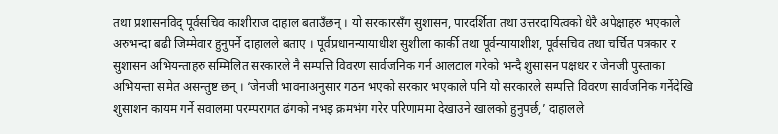तथा प्रशासनविद् पूर्वसचिव काशीराज दाहाल बताउँछन् । यो सरकारसँग सुशासन, पारदर्शिता तथा उत्तरदायित्वको धेरै अपेक्षाहरु भएकाले अरुभन्दा बढी जिम्मेवार हुनुपर्ने दाहालले बताए । पूर्वप्रधानन्यायाधीश सुशीला कार्की तथा पूर्वन्यायाशीश, पूर्वसचिव तथा चर्चित पत्रकार र सुशासन अभियन्ताहरु सम्मिलित सरकारले नै सम्पत्ति विवरण सार्वजनिक गर्न आलटाल गरेको भन्दै शुसासन पक्षधर र जेनजी पुस्ताका अभियन्ता समेत असन्तुष्ट छन् । ‘जेनजी भावनाअनुसार गठन भएको सरकार भएकाले पनि यो सरकारले सम्पत्ति विवरण सार्वजनिक गर्नेदेखि शुसाशन कायम गर्ने सवालमा परम्परागत ढंगको नभइ क्रमभंग गरेर परिणाममा देखाउने खालको हुनुपर्छ,’ दाहालले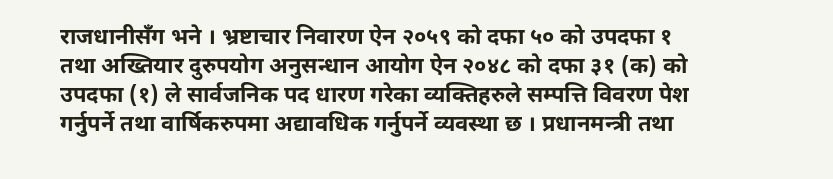राजधानीसँग भने । भ्रष्टाचार निवारण ऐन २०५९ को दफा ५० को उपदफा १ तथा अख्तियार दुरुपयोग अनुसन्धान आयोग ऐन २०४८ को दफा ३१ (क) को उपदफा (१) ले सार्वजनिक पद धारण गरेका व्यक्तिहरुले सम्पत्ति विवरण पेश गर्नुपर्ने तथा वार्षिकरुपमा अद्यावधिक गर्नुपर्ने व्यवस्था छ । प्रधानमन्त्री तथा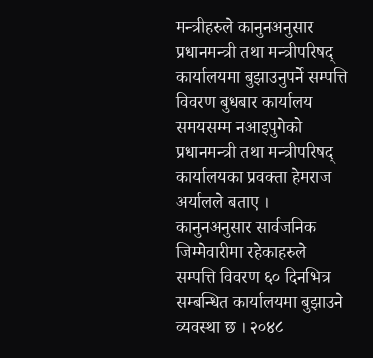मन्त्रीहरुले कानुनअनुसार प्रधानमन्त्री तथा मन्त्रीपरिषद् कार्यालयमा बुझाउनुपर्ने सम्पत्ति विवरण बुधबार कार्यालय समयसम्म नआइपुगेको प्रधानमन्त्री तथा मन्त्रीपरिषद् कार्यालयका प्रवक्ता हेमराज अर्यालले बताए । कानुनअनुसार सार्वजनिक जिम्मेवारीमा रहेकाहरुले सम्पत्ति विवरण ६० दिनभित्र सम्बन्धित कार्यालयमा बुझाउने व्यवस्था छ । २०४८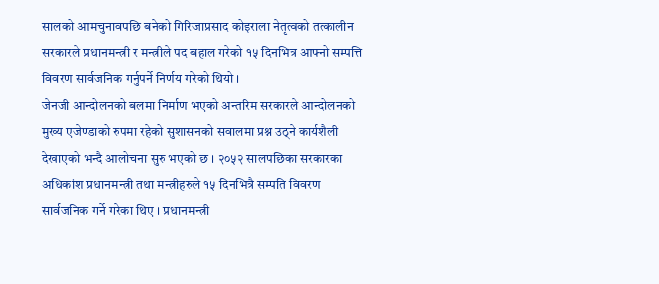सालको आमचुनावपछि बनेको गिरिजाप्रसाद कोइराला नेतृत्वको तत्कालीन सरकारले प्रधानमन्त्री र मन्त्रीले पद बहाल गरेको १५ दिनभित्र आफ्नो सम्पत्ति विवरण सार्वजनिक गर्नुपर्ने निर्णय गरेको थियो ।
जेनजी आन्दोलनको बलमा निर्माण भएको अन्तरिम सरकारले आन्दोलनको मुख्य एजेण्डाको रुपमा रहेको सुशासनको सवालमा प्रश्न उठ्ने कार्यशैली देखाएको भन्दै आलोचना सुरु भएको छ । २०५२ सालपछिका सरकारका अधिकांश प्रधानमन्त्री तथा मन्त्रीहरुले १५ दिनभित्रै सम्पति विवरण सार्वजनिक गर्ने गरेका थिए । प्रधानमन्त्री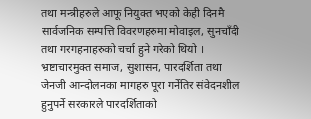तथा मन्त्रीहरुले आफू नियुक्त भएको केही दिनमै सार्वजनिक सम्पत्ति विवरणहरुमा मोवाइल, सुनचाँदी तथा गरगहनाहरुको चर्चा हुने गरेको थियो । भ्रष्टाचारमुक्त समाज, सुशासन, पारदर्शिता तथा जेनजी आन्दोलनका मागहरु पूरा गर्नेतिर संवेदनशील हुनुपर्ने सरकारले पारदर्शिताको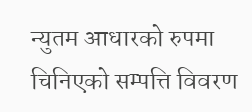न्युतम आधारको रुपमा चिनिएको सम्पत्ति विवरण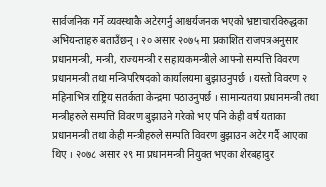सार्वजनिक गर्ने व्यवस्थाकै अटेरगर्नु आश्चर्यजनक भएको भ्रष्टाचारविरुद्धका अभियन्ताहरु बताउँछन् । २० असार २०७५ मा प्रकाशित राजपत्रअनुसार प्रधानमन्त्री, मन्त्री, राज्यमन्त्री र सहायकमन्त्रीले आफ्नो सम्पत्ति विवरण प्रधानमन्त्री तथा मन्त्रिपरिषदको कार्यालयमा बुझाउनुपर्छ । यस्तो विवरण २ महिनाभित्र राष्ट्रिय सतर्कता केन्द्रमा पठाउनुपर्छ । सामान्यतया प्रधानमन्त्री तथा मन्त्रीहरुले सम्पत्ति विवरण बुझाउने गरेको भए पनि केही वर्ष यताका प्रधानमन्त्री तथा केही मन्त्रीहरुले सम्पति विवरण बुझाउन अटेर गर्दै आएका थिए । २०७८ असार २९ मा प्रधानमन्त्री नियुक्त भएका शेरबहादुर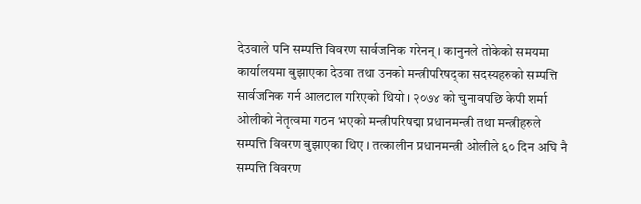देउवाले पनि सम्पत्ति विवरण सार्वजनिक गरेनन् । कानुनले तोकेको समयमा कार्यालयमा बुझाएका देउवा तथा उनको मन्त्रीपरिषद्का सदस्यहरुको सम्पत्ति सार्वजनिक गर्न आलटाल गरिएको थियो । २०७४ को चुनावपछि केपी शर्मा ओलीको नेतृत्वमा गठन भएको मन्त्रीपरिषद्मा प्रधानमन्त्री तथा मन्त्रीहरुले सम्पत्ति विवरण बुझाएका थिए । तत्कालीन प्रधानमन्त्री ओलीले ६० दिन अघि नै सम्पत्ति विवरण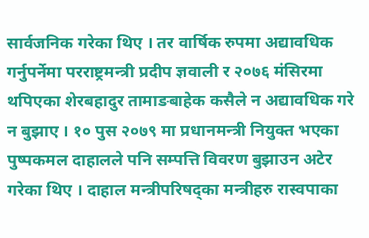सार्वजनिक गरेका थिए । तर वार्षिक रुपमा अद्यावधिक गर्नुपर्नेमा परराष्ट्रमन्त्री प्रदीप ज्ञवाली र २०७६ मंसिरमा थपिएका शेरबहादुर तामाङबाहेक कसैले न अद्यावधिक गरे न बुझाए । १० पुस २०७९ मा प्रधानमन्त्री नियुक्त भएका पुष्पकमल दाहालले पनि सम्पत्ति विवरण बुझाउन अटेर गरेका थिए । दाहाल मन्त्रीपरिषद्का मन्त्रीहरु रास्वपाका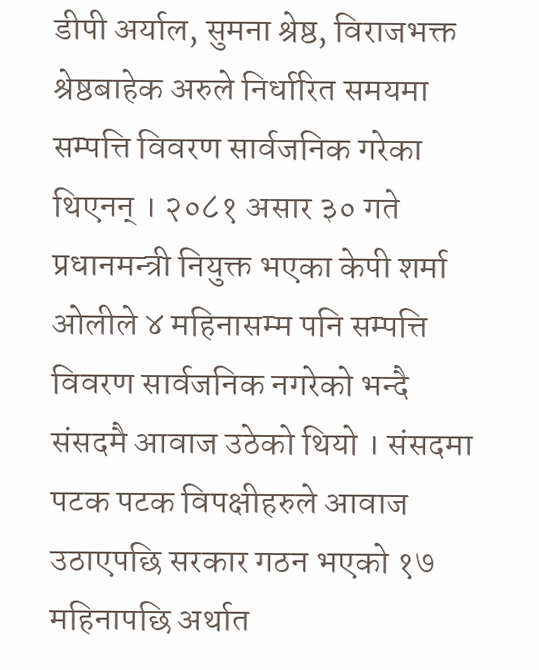डीपी अर्याल, सुमना श्रेष्ठ, विराजभक्त श्रेष्ठबाहेक अरुले निर्धारित समयमा सम्पत्ति विवरण सार्वजनिक गरेका थिएनन् । २०८१ असार ३० गते प्रधानमन्त्री नियुक्त भएका केपी शर्मा ओलीले ४ महिनासम्म पनि सम्पत्ति विवरण सार्वजनिक नगरेको भन्दै संसदमै आवाज उठेको थियो । संसदमा पटक पटक विपक्षीहरुले आवाज उठाएपछि सरकार गठन भएको १७ महिनापछि अर्थात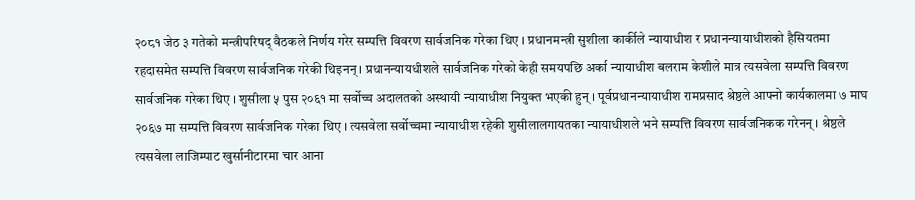२०८१ जेठ ३ गतेको मन्त्रीपरिषद् वैठकले निर्णय गरेर सम्पत्ति विवरण सार्वजनिक गरेका थिए । प्रधानमन्त्री सुशीला कार्कीले न्यायाधीश र प्रधानन्यायाधीशको हैसियतमा रहदासमेत सम्पत्ति विवरण सार्वजनिक गरेकी थिइनन् । प्रधानन्यायधीशले सार्वजनिक गरेको केही समयपछि अर्का न्यायाधीश बलराम केशीले मात्र त्यसवेला सम्पत्ति विवरण सार्वजनिक गरेका थिए । शुसीला ५ पुस २०६१ मा सर्वोच्च अदालतको अस्थायी न्यायाधीश नियुक्त भएकी हुन् । पूर्वप्रधानन्यायाधीश रामप्रसाद श्रेष्ठले आफ्नो कार्यकालमा ७ माघ २०६७ मा सम्पत्ति विवरण सार्वजनिक गरेका थिए । त्यसवेला सर्वोच्चमा न्यायाधीश रहेकी शुसीलालगायतका न्यायाधीशले भने सम्पत्ति विवरण सार्वजनिकक गरेनन् । श्रेष्ठले त्यसवेला लाजिम्पाट खुर्सानीटारमा चार आना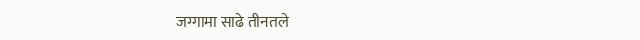जग्गामा साढे तीनतले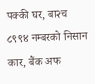पक्की घर, बा२च ८९९४ नम्बरको निसान कार, बैंक अफ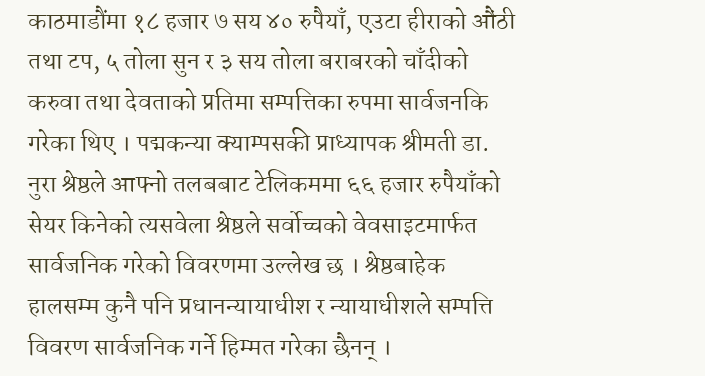काठमाडौंमा १८ हजार ७ सय ४० रुपैयाँ, एउटा हीराको औंठी तथा टप, ५ तोला सुन र ३ सय तोला बराबरको चाँदीको करुवा तथा देवताको प्रतिमा सम्पत्तिका रुपमा सार्वजनकि गरेका थिए । पद्मकन्या क्याम्पसकी प्राध्यापक श्रीमती डा. नुरा श्रेष्ठले आफ्नो तलबबाट टेलिकममा ६६ हजार रुपैयाँको सेयर किनेको त्यसवेला श्रेष्ठले सर्वोच्चको वेवसाइटमार्फत सार्वजनिक गरेको विवरणमा उल्लेख छ । श्रेष्ठबाहेक हालसम्म कुनै पनि प्रधानन्यायाधीश र न्यायाधीशले सम्पत्ति विवरण सार्वजनिक गर्ने हिम्मत गरेका छैनन् ।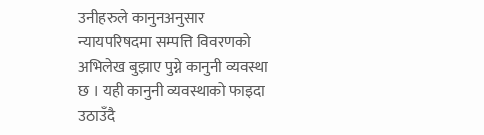उनीहरुले कानुनअनुसार न्यायपरिषदमा सम्पत्ति विवरणको अभिलेख बुझाए पुग्ने कानुनी व्यवस्था छ । यही कानुनी व्यवस्थाको फाइदा उठाउँदै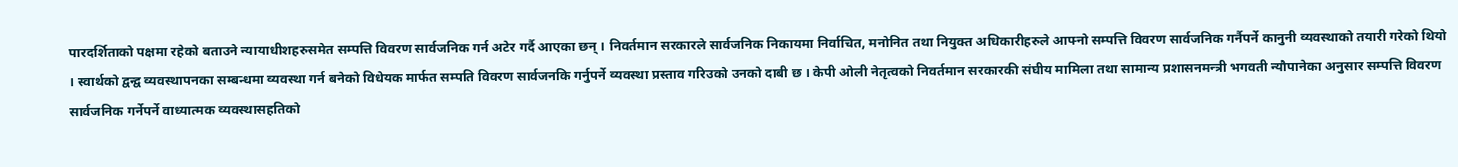पारदर्शिताको पक्षमा रहेको बताउने न्यायाधीशहरुसमेत सम्पत्ति विवरण सार्वजनिक गर्न अटेर गर्दै आएका छन् । निवर्तमान सरकारले सार्वजनिक निकायमा निर्वाचित, मनोनित तथा नियुक्त अधिकारीहरुले आफ्नो सम्पत्ति विवरण सार्वजनिक गर्नैपर्ने कानुनी व्यवस्थाको तयारी गरेको थियो । स्वार्थको द्वन्द्व व्यवस्थापनका सम्बन्धमा व्यवस्था गर्न बनेको विधेयक मार्फत सम्पति विवरण सार्वजनकि गर्नुपर्ने व्यवस्था प्रस्ताव गरिउको उनको दाबी छ । केपी ओली नेतृत्वको निवर्तमान सरकारकी संघीय मामिला तथा सामान्य प्रशासनमन्त्री भगवती न्यौपानेका अनुसार सम्पत्ति विवरण सार्वजनिक गर्नेपर्ने वाध्यात्मक व्यवस्थासहतिको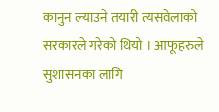कानुन ल्याउने तयारी त्यसवेलाको सरकारले गरेको थियो । आफूहरुले सुशासनका लागि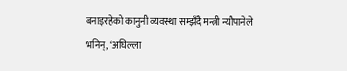बनाइरहेको कानुनी व्यवस्था सम्झँदै मन्त्री न्यौपानेले भनिन्, ‘अघिल्ला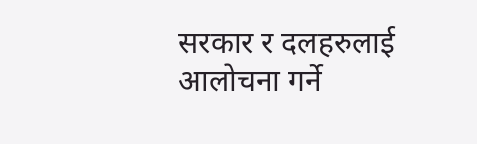सरकार र दलहरुलाई आलोचना गर्ने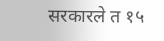सरकारले त १५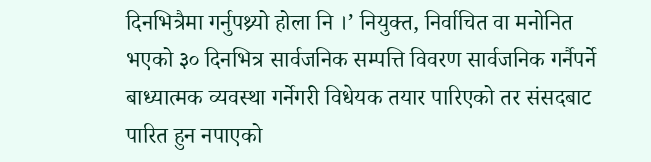दिनभित्रैमा गर्नुपथ्र्यो होला नि ।’ नियुक्त, निर्वाचित वा मनोनित भएको ३० दिनभित्र सार्वजनिक सम्पत्ति विवरण सार्वजनिक गर्नैपर्ने बाध्यात्मक व्यवस्था गर्नेगरी विधेयक तयार पारिएको तर संसदबाट पारित हुन नपाएको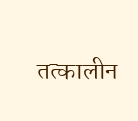तत्कालीन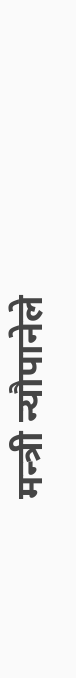मन्त्री न्यौपानेले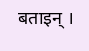बताइन् ।